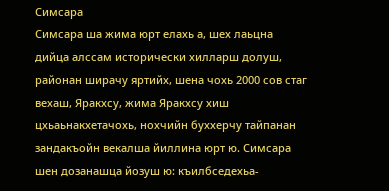Симсара
Симсара ша жима юрт елахь а, шех лаьцна дийца алссам исторически хилларш долуш, районан ширачу яртийх, шена чохь 2000 сов стаг вехаш, Яракхсу, жима Яракхсу хиш цхьаьнакхетачохь, нохчийн буххерчу тайпанан зандакъойн векалша йиллина юрт ю. Симсара шен дозанашца йозуш ю: къилбседехьа-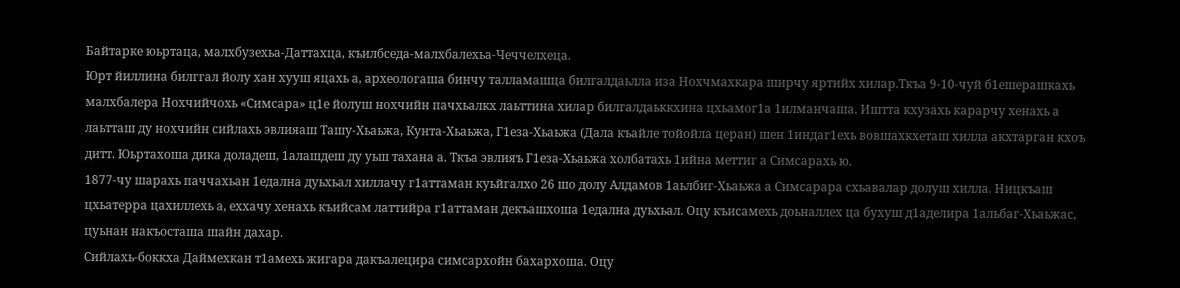Байтарке юьртаца, малхбузехьа-Даттахца, къилбседа-малхбалехьа-Чеччелхеца.
Юрт йиллина билггал йолу хан хууш яцахь а, археологаша бинчу талламашца билгалдаьлла иза Нохчмахкара ширчу яртийх хилар.Ткъа 9-10-чуй б1ешерашкахь малхбалера Нохчийчохь «Симсара» ц1е йолуш нохчийн пачхьалкх лаьттина хилар билгалдаьккхина цхьамог1а 1илманчаша. Иштта кхузахь карарчу хенахь а лаьтташ ду нохчийн сийлахь эвлияаш Ташу-Хьаьжа, Кунта-Хьаьжа, Г1еза-Хьаьжа (Дала къайле тойойла церан) шен 1индаг1ехь вовшахкхеташ хилла акхтарган кхоъ дитт. Юьртахоша дика доладеш, 1алашдеш ду уьш тахана а. Ткъа эвлияъ Г1еза-Хьаьжа холбатахь 1ийна меттиг а Симсарахь ю.
1877-чу шарахь паччахьан 1едална дуьхьал хиллачу г1аттаман куьйгалхо 26 шо долу Алдамов 1аьлбиг-Хьаьжа а Симсарара схьавалар долуш хилла. Ницкъаш цхьатерра цахиллехь а, еххачу хенахь къийсам латтийра г1аттаман декъашхоша 1едална дуьхьал. Оцу къисамехь доьналлех ца бухуш д1аделира 1альбаг-Хьаьжас, цуьнан накъосташа шайн дахар.
Сийлахь-боккха Даймехкан т1амехь жигара дакъалецира симсархойн бахархоша. Оцу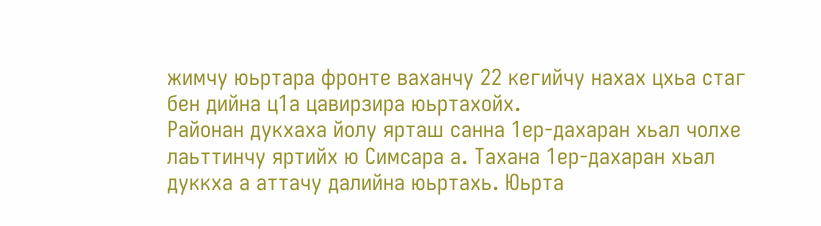жимчу юьртара фронте ваханчу 22 кегийчу нахах цхьа стаг бен дийна ц1а цавирзира юьртахойх.
Районан дукхаха йолу ярташ санна 1ер-дахаран хьал чолхе лаьттинчу яртийх ю Симсара а. Тахана 1ер-дахаран хьал дуккха а аттачу далийна юьртахь. Юьрта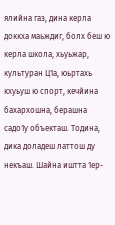ялийна газ, дина керла доккха маьждиг, болх беш ю керла школа, хьуьжар, культуран Ц1а, юьртахь кхуьуш ю спорт, кечйина бахархошна, берашна садо1у объекташ. Тодина, дика доладеш латтош ду некъаш. Шайна иштта 1ер-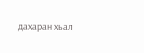дахаран хьал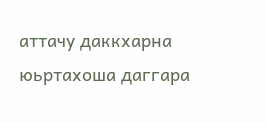аттачу даккхарна юьртахоша даггара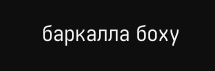баркалла боху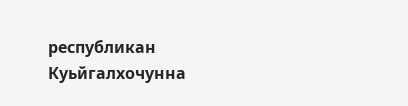республикан Куьйгалхочунна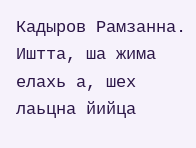Кадыров Рамзанна.
Иштта, ша жима елахь а, шех лаьцна йийца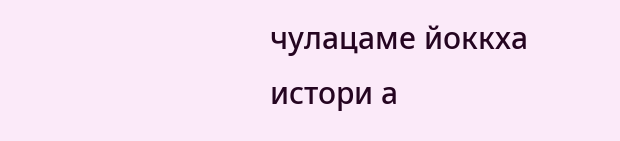чулацаме йоккха истори а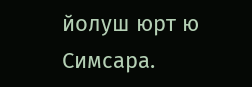йолуш юрт ю Симсара.